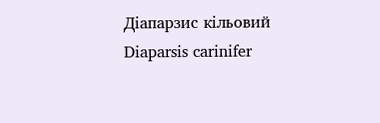Діапарзис кільовий
Diaparsis carinifer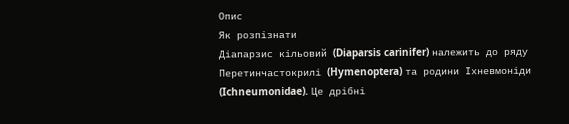Опис
Як розпізнати
Діапарзис кільовий (Diaparsis carinifer) належить до ряду Перетинчастокрилі (Hymenoptera) та родини Іхневмоніди (Ichneumonidae). Це дрібні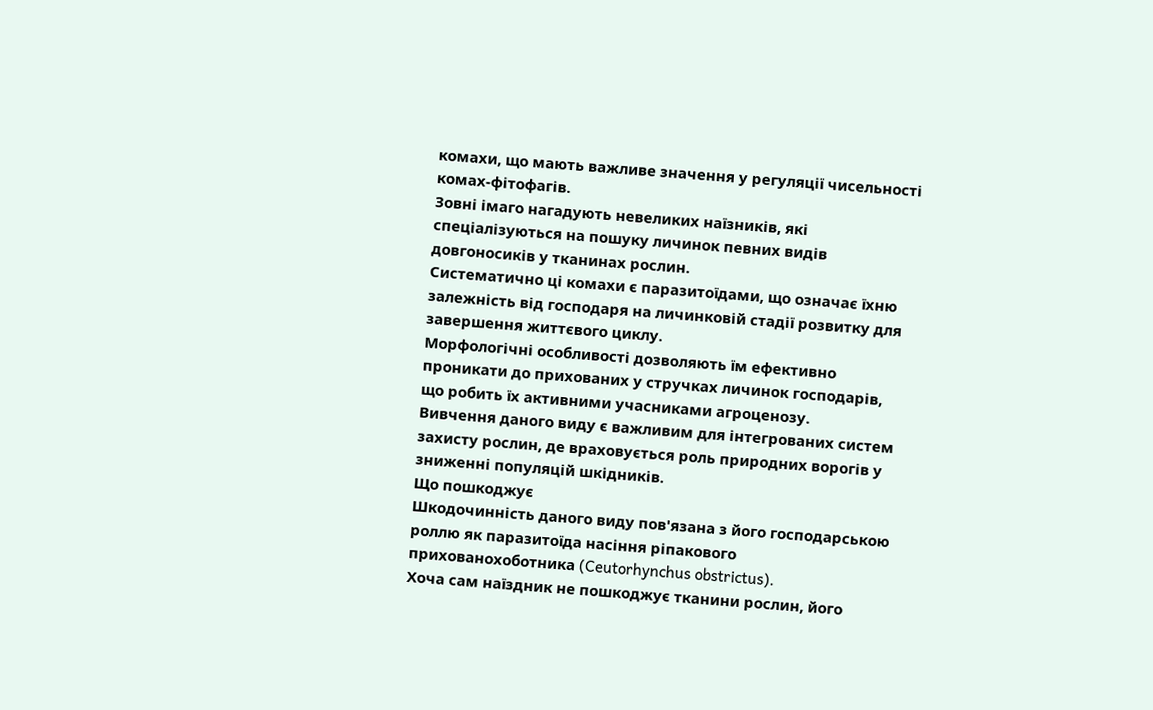комахи, що мають важливе значення у регуляції чисельності комах-фітофагів.
Зовні імаго нагадують невеликих наїзників, які спеціалізуються на пошуку личинок певних видів довгоносиків у тканинах рослин.
Систематично ці комахи є паразитоїдами, що означає їхню залежність від господаря на личинковій стадії розвитку для завершення життєвого циклу.
Морфологічні особливості дозволяють їм ефективно проникати до прихованих у стручках личинок господарів, що робить їх активними учасниками агроценозу.
Вивчення даного виду є важливим для інтегрованих систем захисту рослин, де враховується роль природних ворогів у зниженні популяцій шкідників.
Що пошкоджує
Шкодочинність даного виду пов'язана з його господарською роллю як паразитоїда насіння ріпакового прихованохоботника (Ceutorhynchus obstrictus).
Хоча сам наїздник не пошкоджує тканини рослин, його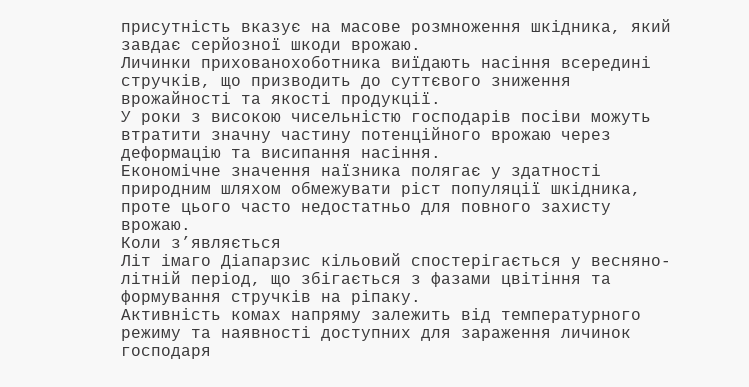присутність вказує на масове розмноження шкідника, який завдає серйозної шкоди врожаю.
Личинки прихованохоботника виїдають насіння всередині стручків, що призводить до суттєвого зниження врожайності та якості продукції.
У роки з високою чисельністю господарів посіви можуть втратити значну частину потенційного врожаю через деформацію та висипання насіння.
Економічне значення наїзника полягає у здатності природним шляхом обмежувати ріст популяції шкідника, проте цього часто недостатньо для повного захисту врожаю.
Коли з’являється
Літ імаго Діапарзис кільовий спостерігається у весняно-літній період, що збігається з фазами цвітіння та формування стручків на ріпаку.
Активність комах напряму залежить від температурного режиму та наявності доступних для зараження личинок господаря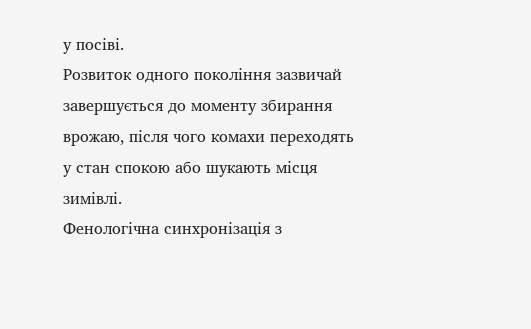у посіві.
Розвиток одного покоління зазвичай завершується до моменту збирання врожаю, після чого комахи переходять у стан спокою або шукають місця зимівлі.
Фенологічна синхронізація з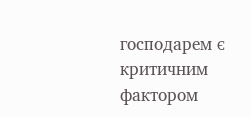господарем є критичним фактором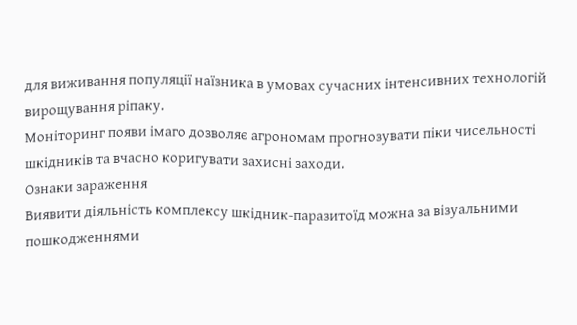для виживання популяції наїзника в умовах сучасних інтенсивних технологій вирощування ріпаку.
Моніторинг появи імаго дозволяє агрономам прогнозувати піки чисельності шкідників та вчасно коригувати захисні заходи.
Ознаки зараження
Виявити діяльність комплексу шкідник-паразитоїд можна за візуальними пошкодженнями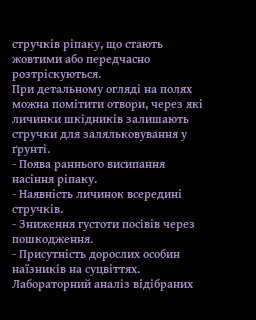стручків ріпаку, що стають жовтими або передчасно розтріскуються.
При детальному огляді на полях можна помітити отвори, через які личинки шкідників залишають стручки для заляльковування у ґрунті.
- Поява раннього висипання насіння ріпаку.
- Наявність личинок всередині стручків.
- Зниження густоти посівів через пошкодження.
- Присутність дорослих особин наїзників на суцвіттях.
Лабораторний аналіз відібраних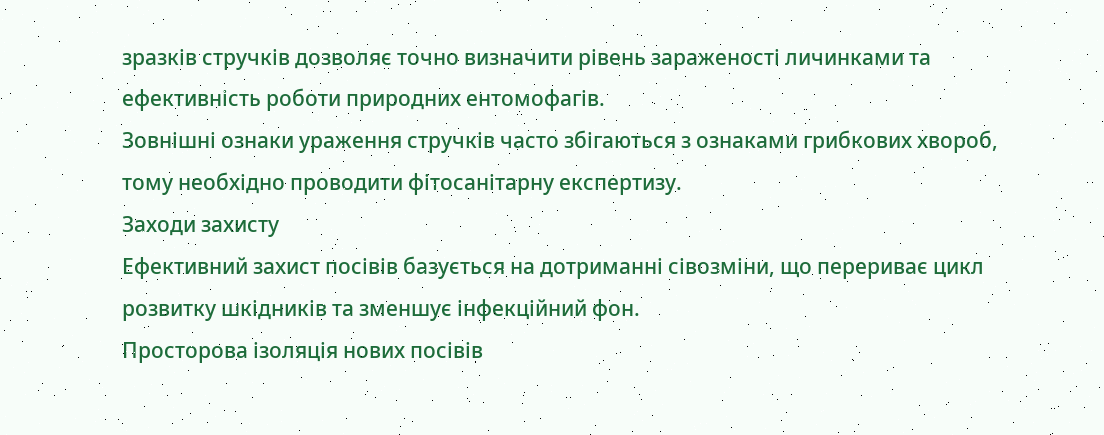зразків стручків дозволяє точно визначити рівень зараженості личинками та ефективність роботи природних ентомофагів.
Зовнішні ознаки ураження стручків часто збігаються з ознаками грибкових хвороб, тому необхідно проводити фітосанітарну експертизу.
Заходи захисту
Ефективний захист посівів базується на дотриманні сівозміни, що перериває цикл розвитку шкідників та зменшує інфекційний фон.
Просторова ізоляція нових посівів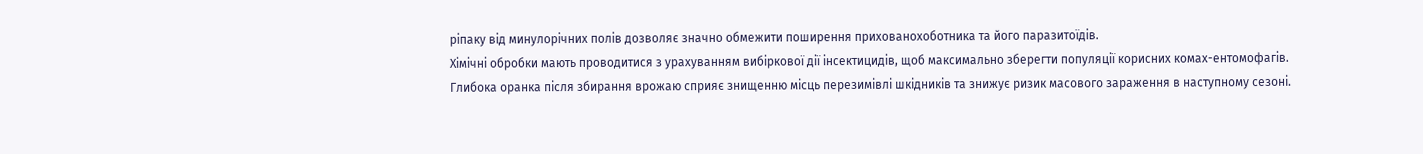ріпаку від минулорічних полів дозволяє значно обмежити поширення прихованохоботника та його паразитоїдів.
Хімічні обробки мають проводитися з урахуванням вибіркової дії інсектицидів, щоб максимально зберегти популяції корисних комах-ентомофагів.
Глибока оранка після збирання врожаю сприяє знищенню місць перезимівлі шкідників та знижує ризик масового зараження в наступному сезоні.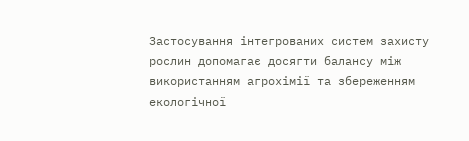Застосування інтегрованих систем захисту рослин допомагає досягти балансу між використанням агрохімії та збереженням екологічної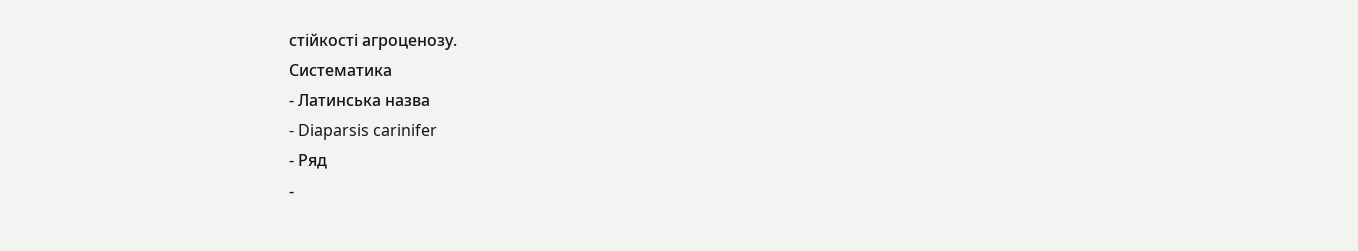стійкості агроценозу.
Систематика
- Латинська назва
- Diaparsis carinifer
- Ряд
-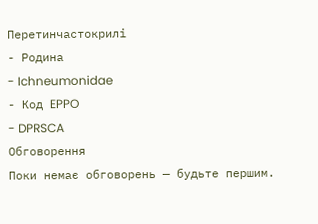Перетинчастокрилі
- Родина
- Ichneumonidae
- Код EPPO
- DPRSCA
Обговорення
Поки немає обговорень — будьте першим.